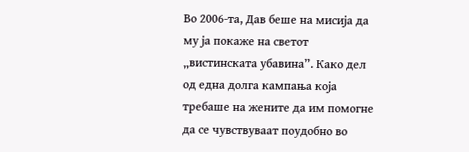Во 2006-та, Дав беше на мисија да му ја покаже на светот „вистинската убавина”. Како дел од една долга кампања која требаше на жените да им помогне да се чувствуваат поудобно во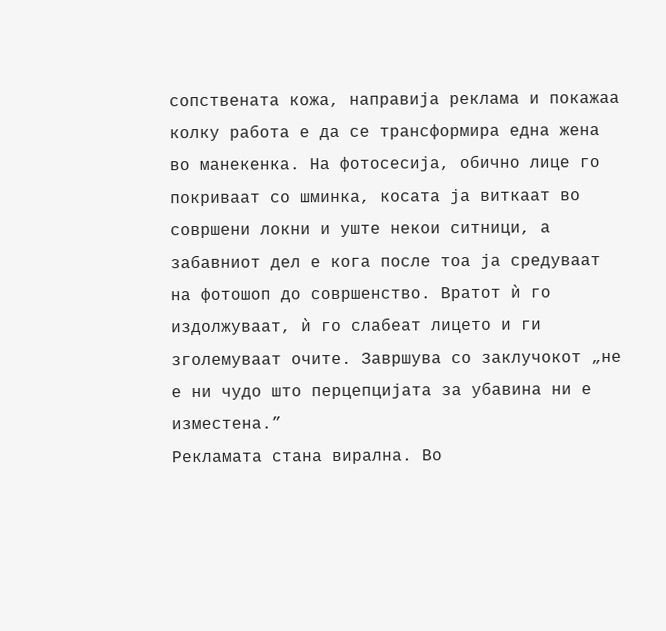сопствената кожа, направија реклама и покажаа колку работа е да се трансформира една жена во манекенка. На фотосесија, обично лице го покриваат со шминка, косата ја виткаат во совршени локни и уште некои ситници, а забавниот дел е кога после тоа ја средуваат на фотошоп до совршенство. Вратот ѝ го издолжуваат, ѝ го слабеат лицето и ги зголемуваат очите. Завршува со заклучокот „не е ни чудо што перцепцијата за убавина ни е изместена.”
Рекламата стана вирална. Во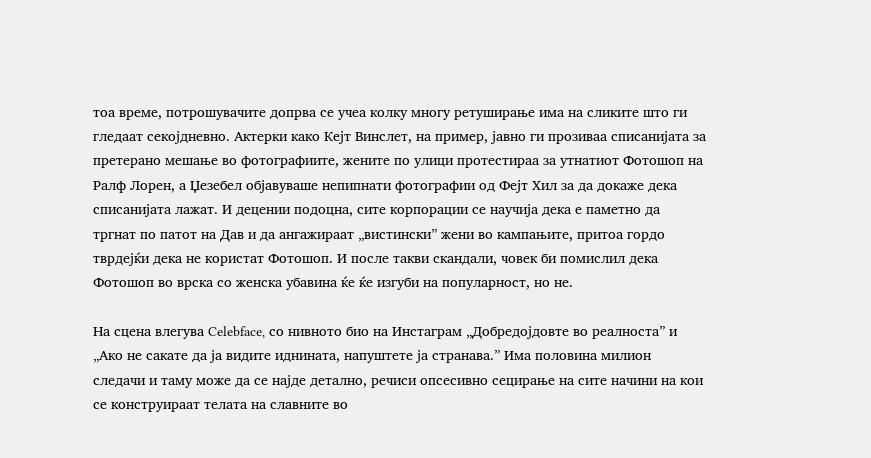тоа време, потрошувачите допрва се учеа колку многу ретуширање има на сликите што ги гледаат секојдневно. Актерки како Кејт Винслет, на пример, јавно ги прозиваа списанијата за претерано мешање во фотографиите, жените по улици протестираа за утнатиот Фотошоп на Ралф Лорен, а Џезебел објавуваше непипнати фотографии од Фејт Хил за да докаже дека списанијата лажат. И децении подоцна, сите корпорации се научија дека е паметно да тргнат по патот на Дав и да ангажираат „вистински” жени во кампањите, притоа гордо тврдејќи дека не користат Фотошоп. И после такви скандали, човек би помислил дека Фотошоп во врска со женска убавина ќе ќе изгуби на популарност, но не.

На сцена влегува Celebface, со нивното био на Инстаграм „Добредојдовте во реалноста” и „Ако не сакате да ја видите иднината, напуштете ја странава.” Има половина милион следачи и таму може да се најде детално, речиси опсесивно сецирање на сите начини на кои се конструираат телата на славните во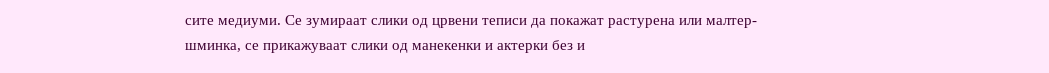сите медиуми. Се зумираат слики од црвени теписи да покажат растурена или малтер-шминка, се прикажуваат слики од манекенки и актерки без и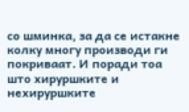со шминка, за да се истакне колку многу производи ги покриваат. И поради тоа што хируршките и нехируршките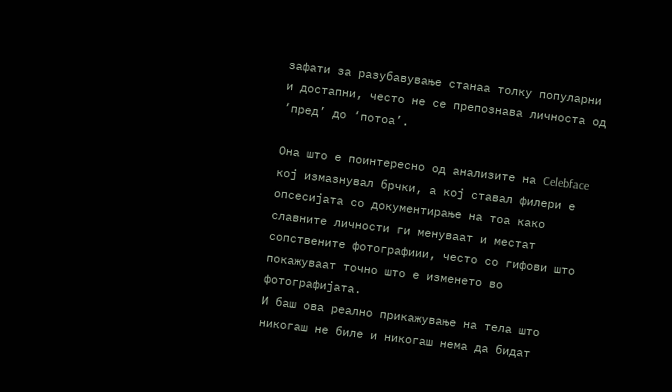зафати за разубавување станаа толку популарни и достапни, често не се препознава личноста од ‘пред’ до ‘потоа’.

Она што е поинтересно од анализите на Celebface кој измазнувал брчки, а кој ставал филери е опсесијата со документирање на тоа како славните личности ги менуваат и местат сопствените фотографиии, често со гифови што покажуваат точно што е изменето во фотографијата.
И баш ова реално прикажување на тела што никогаш не биле и никогаш нема да бидат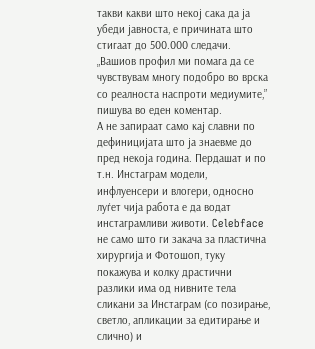такви какви што некој сака да ја убеди јавноста, е причината што стигаат до 500.000 следачи. „Вашиов профил ми помага да се чувствувам многу подобро во врска со реалноста наспроти медиумите,” пишува во еден коментар.
А не запираат само кај славни по дефиницијата што ја знаевме до пред некоја година. Пердашат и по т.н. Инстаграм модели, инфлуенсери и влогери, односно луѓет чија работа е да водат инстаграмливи животи. Celebface не само што ги закача за пластична хирургија и Фотошоп, туку покажува и колку драстични разлики има од нивните тела сликани за Инстаграм (со позирање, светло, апликации за едитирање и слично) и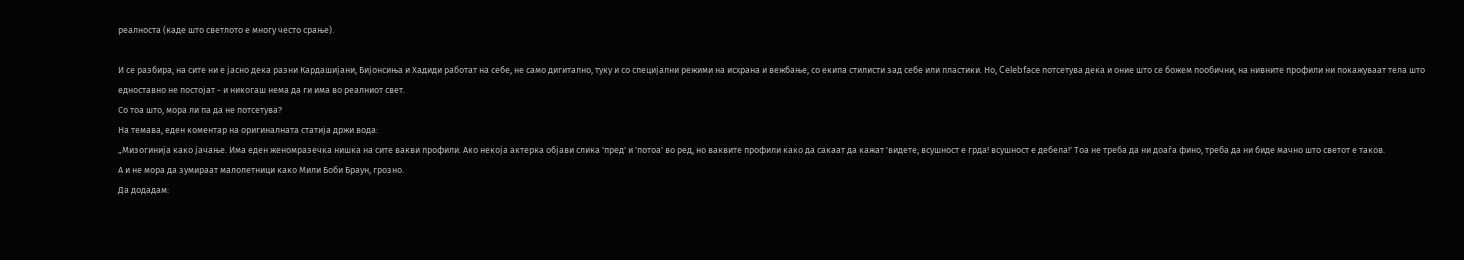реалноста (каде што светлото е многу често срање).

И се разбира, на сите ни е јасно дека разни Кардашијани, Бијонсиња и Хадиди работат на себе, не само дигитално, туку и со специјални режими на исхрана и вежбање, со екипа стилисти зад себе или пластики. Но, Celebface потсетува дека и оние што се божем пообични, на нивните профили ни покажуваат тела што едноставно не постојат - и никогаш нема да ги има во реалниот свет.
Со тоа што, мора ли па да не потсетува?
На темава, еден коментар на оригиналната статија држи вода:
„Мизогинија како јачање. Има еден женомразечка нишка на сите вакви профили. Ако некоја актерка објави слика 'пред' и 'потоа' во ред, но ваквите профили како да сакаат да кажат 'видете, всушност е грда! всушност е дебела!' Тоа не треба да ни доаѓа фино, треба да ни биде мачно што светот е таков.
А и не мора да зумираат малолетници како Мили Боби Браун, грозно.
Да додадам: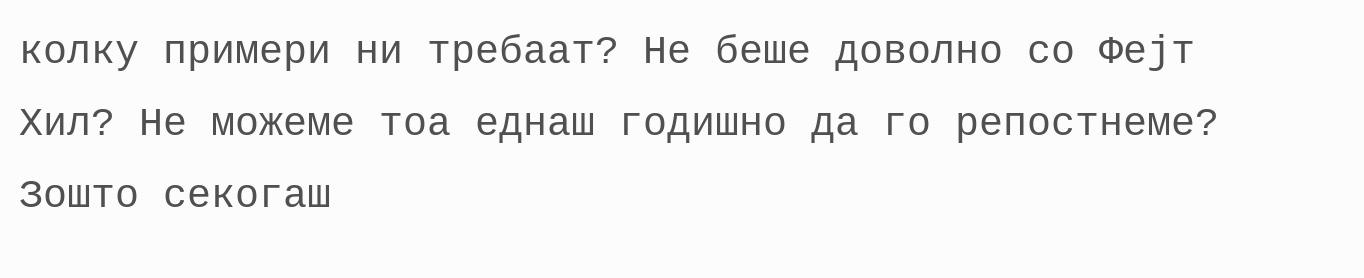колку примери ни требаат? Не беше доволно со Фејт Хил? Не можеме тоа еднаш годишно да го репостнеме? Зошто секогаш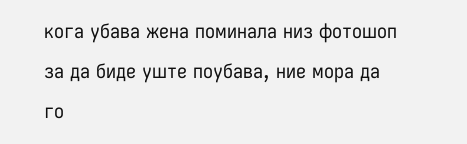кога убава жена поминала низ фотошоп за да биде уште поубава, ние мора да го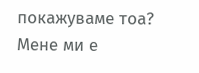покажуваме тоа? Мене ми е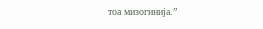тоа мизогинија.”